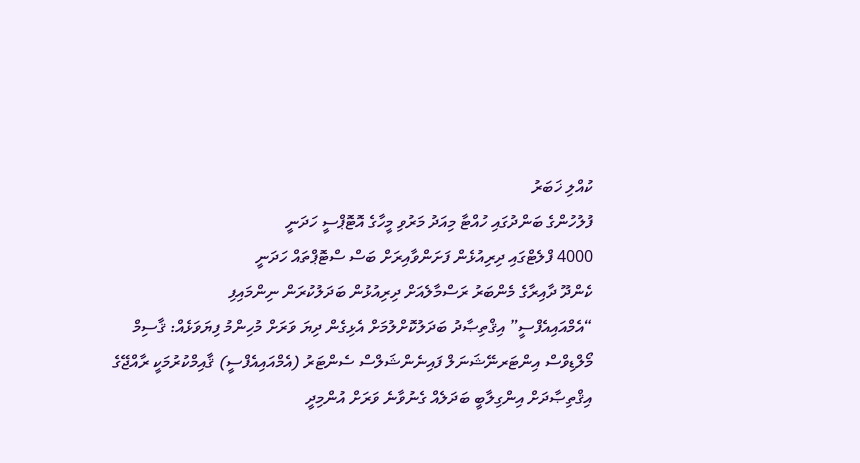ކުއްލި ޚަބަރު
ފުލުހުންގެ ބަންދުގައި ހުއްޓާ މިއަދު މަރުވި މީހާގެ އޮޓޮޕްސީ ހަދަނީ
4000 ފްލެޓްގައި ދިރިއުޅެން ފަށަންވާއިރަށް ބަސް ސްޓޮޕްތައް ހަދަނީ
ކެންދޫ ދާއިރާގެ މެންބަރު ރަސްމާލެއަށް ދިރިއުޅުން ބަދަލުކުރަން ނިންމައިފި
“އެމްއައިއެފްސީ” އިޤްތިޞާދު ބަދަލުކޮށްލުމަށް އެޅިގެން ދިޔަ ވަރަށް މުހިންމު ފިޔަވަޅެއް: ޤާސިމް
މޯލްޑިވްސް އިންޓަރނޭޝަނަލް ފައިނެންޝަލްސް ސެންޓަރު (އެމްއައިއެފްސީ) ޤާއިމްކުރުމަކީ ރާއްޖޭގެ އިޤްތިޞާދަށް އިންގިލާބީ ބަދަލެއް ގެނުވާނެ ވަރަށް އުންމިދީ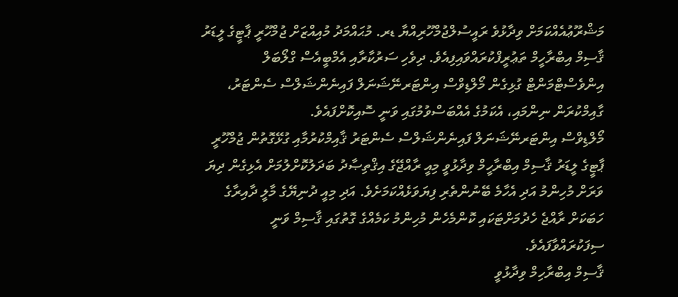މަޝްރޫޢުއެއްކަމަށް ވިދާޅުވެ ރައީސުލްޖުމްހޫރިއްޔާ ޑރ. މުޙައްމަދު މުއިއްޒަށް ޖުމްހޫރީ ޕާޓީގެ ލީޑަރު ޤާސިމް އިބްރާހީމް ތަޢުރީފްކުރައްވައިފިއެވެ. ދިވެހި ސަރުކާރާއި އެމްބީއެސް ގްލޯބަލް އިންވެސްޓްމަންޓް ގުޅިގެން މޯލްޑިވްސް އިންޓަރނޭޝަނަލް ފައިނެންޝަލްސް ސެންޓަރު، ގާއިމްކުރަން ނިންމައި، އެކަމުގެ އެއްބަސްވުމުގައި ވަނީ ސޮއިކޮށްފައެވެ.
މޯލްޑިވްސް އިންޓަރނޭޝަނަލް ފައިނެންޝަލްސް ސެންޓަރު ޤާއިމްކުރުމާއި ގުޅޭގޮތުން ޖުމްހޫރީ ޕާޓީގެ ލީޑަރު ޤާސިމް އިބްރާހީމް ވިދާޅުވީ މިއީ ރާއްޖޭގެ އިޤްތިޞާދު ބަދަލުކޮށްލުމަށް އެޅިގެން ދިޔަ ވަރަށް މުހިންމު އަދި އެހާމެ ބޭނުންތެރި ފިޔަވަޅެއްކަމަށެވެ. އަދި މިއީ ދުނިޔޭގެ މާލީ ދާއިރާގެ ހަބަކަށް ރާއްޖެ ހެދުމަށްޓަކައި ކޮންމެހެން މުހިންމު ކަމެއްގެ ގޮތުގައި ޤާސިމް ވަނީ ސިފަކުރައްވާފައެވެ.
ޤާސިމް އިބްރާހިމް ވިދާޅުވީ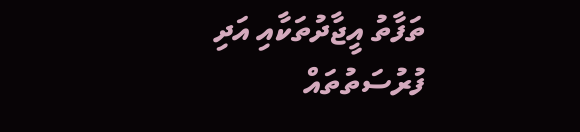ތަފާތު އީޖާދުތަކާއި އަދި ފުރުސަތުތައް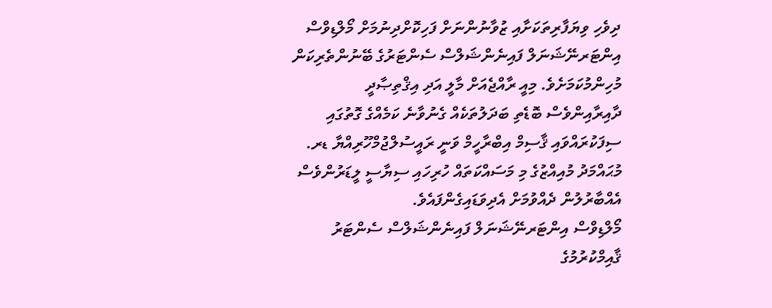ދިވެހި ވިޔަފާރިތަކަށާއި ޒުވާނުންނަށް ފަހިކޮށްދިނުމަށް މޯލްޑިވްސް އިންޓަރނޭޝަނަލް ފައިނެންޝަލްސް ސެންޓަރުގެ ބޭނުންތެރިކަން މުހިންމުކަމަށެވެ. މިއީ ރާއްޖެއަށް މާލީ އަދި އިޤްތިޞާދީ ދާއިރާއިންވެސް ބޮޑެތި ބަދަލުތަކެއް ގެނުވާނެ ކަމެއްގެ ގޮތުގައި ސިފަކުރައްވައި ޤާސިމް އިބްރާހީމް ވަނީ ރައީސުލްޖުމްހޫރިއްޔާ ޑރ. މުޙައްމަދު މުއިއްޒުގެ މި މަސައްކަތައް ހުރިހައި ސިޔާސީ ލީޑަރުންވެސް އެއްބާރުލުން ދެއްވުމަށް އެދިވަޑައިގެންފައެވެ.
މޯލްޑިވްސް އިންޓަރނޭޝަނަލް ފައިނެންޝަލްސް ސެންޓަރު ޤާއިމްކުރުމުގެ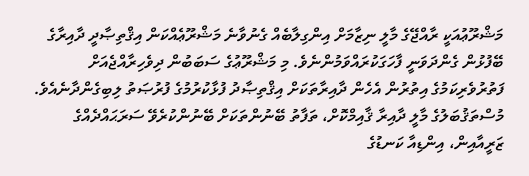މަޝްރޫޢުއަކީ ރާއްޖޭގެ މާލީ ނިޒާމަށް އިންގިލާބެއް ގެނުވާނެ މަޝްރޫޢެއްކަން އިޤްތިޞާދީ ދާއިރާގެ ބޭފުޅުން ގެންދަވަނީ ފާހަގަކުރައްވަމުންނެވެ. މި މަޝްރޫޢުގެ ސަބަބުން ދިވެހިރާއްޖެއަށް ފަތުރުވެރިކަމުގެ އިތުރުން އެހެން ދާއިރާތަކަށް އިޤްތިޞާދު ފުޅާކުރުމުގެ ފުރުޞަތު ލިބިގެންދާނެއެވެ. މުސްތަޤުބަލުގެ މާލީ ދާއިރާ ޤާއިމްކޮށް، ތަފާތު ބޭނުންތަކަށް ބޭނުންކުރެވޭ ސަރަޙައްދެއްގެ ޒަރީއާއިން، އިންޑިއާ ކަނޑުގެ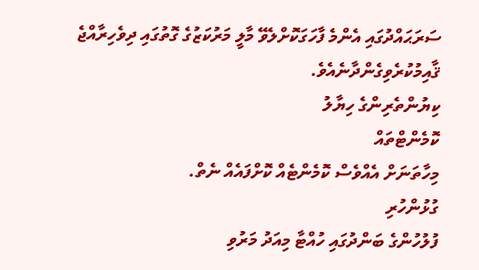ސަރަޙައްދުގައި އެންމެ ފާހަގަކޮށްލެވޭ މާލީ މަރުކަޒުގެ ގޮތުގައި ދިވެހިރާއްޖެ ޤާއިމުކުރެވިގެންދާނެއެވެ.
ކިޔުންތެރިންގެ ހިޔާލު
ކޮމެންޓްތައް
މިހާތަނަށް އެއްވެސް ކޮމެންޓެއް ކޮށްފައެއް ނެތް.
ގުޅުންހުރި
ފުލުހުންގެ ބަންދުގައި ހުއްޓާ މިއަދު މަރުވި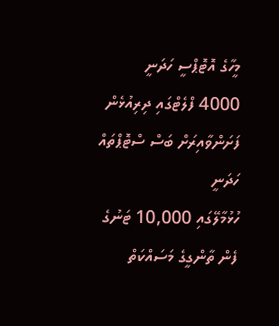މީހާގެ އޮޓޮޕްސީ ހަދަނީ
4000 ފްލެޓްގައި ދިރިއުޅެން ފަށަންވާއިރަށް ބަސް ސްޓޮޕްތައް ހަދަނީ
ހުޅުމާލޭގައި 10,000 ޓަނުގެ ފެން ތާންގީގެ މަސައްކަތް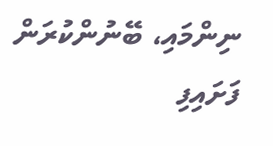ނިންމައި، ބޭނުންކުރަން ފަށައިފި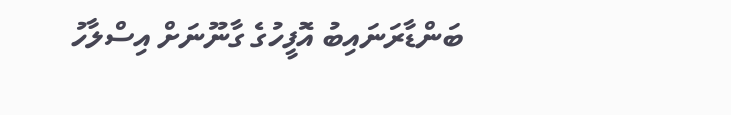ބަންޑާރަނައިބު އޮފީހުގެ ގާނޫނަށް އިސްލާހު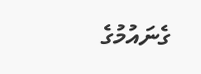ގެނައުމުގެ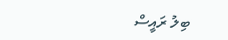ބިލު ރައީސް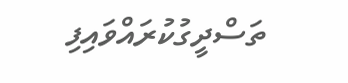ތަސްދީގުކުރައްވައިފި